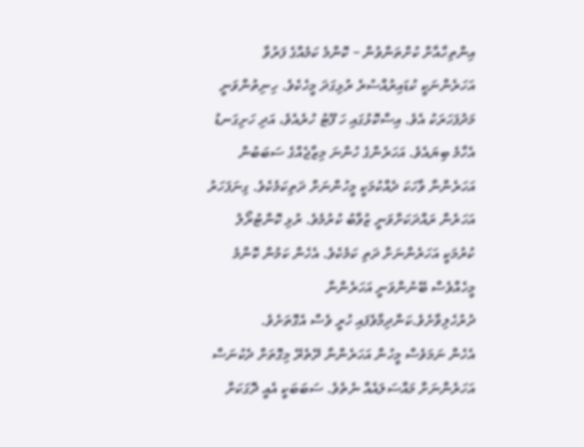އިންތިހާއާށް ކުށްތަންވުން – ކޮންމެ ކަމެއްގެ ފަރުވާ
އަހަރެންނަކީ ކުޑައިރުއްސުރެ ރުޅިގަދަ މީހެކެވެ. ހިނިތުންވަނީ މަދުފަހަރަކު އެވެ. އިސްކޮޅުގައި ހަ ފޫޓު ހުރެއެވެ، އަދި ހަށިގަނޑު އެހާމެ ބިޔައެވެ. އަހަރެންގެ ހުންނަ މިޒާޖެއްގެ ސަބަބުން އަހަރެންނާ ވާހަކަ ދެއްކުމަކީ މީހުންނަށް ދަތިކަމެކެވެ. ގިނަފަހަރު އަހަރެން ރައްދަކަށްވަނީ ޒުވާބު ކުރުމެވެ. ރުޅި ކޮންޓުރޯލު ކުރުމަކީ އަހަރެންނަށް ދަތި ކަމެކެވެ. އެހެން ކަމުން ކޮންމެ މީހެއްވެސް ބޭނުންވަނީ އަހަރެންނާ ދުރުހެލިވާށެވެ.ކަންދިމާވެފައި ހުރީ ވެސް އެގޮތަށެވެ.
އެހެން ނަމަވެސް މީހުން އަހަރެންނާ ދޭތެރޭ މިގޮތަށް ދެކުނަސް އަހަރެންނަށް މައްސަލައެއް ނެތެވެ. ސަބަބަކީ އެއީ ދޮގަކަށް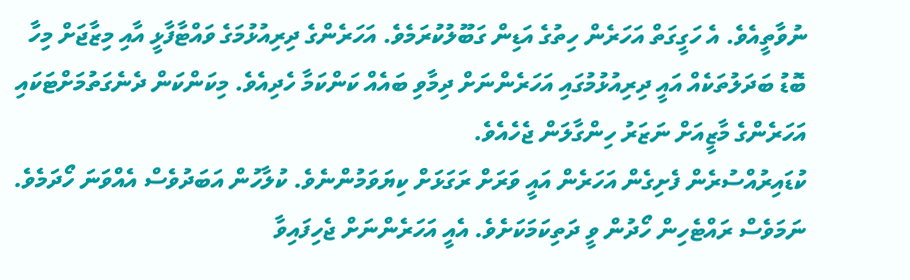ނުވާތީއެވެ. އެ ހަގީގަތް އަހަރެން ހިތުގެ އަޑިން ގަބޫލުކުރަމެވެ. އަހަރެންގެ ދިރިއުޅުމަގެ ވައްޓާފާޅީ އާއި މިޒާޖަށް މިހާ ބޮޑު ބަދަލުތަކެއް އައީ ދިރިއުޅުމުގައި އަހަރެންނަށް ދިމާވި ބައެއް ކަންކަމާ ހެދިއެވެ. މިކަންކަން ދެނެގަތުމަށްޓަކައި އަހަރެންގެ މާޒީއަށް ނަޒަރު ހިންގާލަން ޖެހެއެވެ.
ކުޑައިރުއްސުރެން ފެށިގެން އަހަރެން އައީ ވަރަށް ރަގަޅަށް ކިޔަވަމުންނެވެ. ކުލާހުން އަބަދުވެސް އެއްވަނަ ހޯދަމެވެ. ނަމަވެސް ރައްޓެހިން ހޯދުން ވީ ދަތިކަމަކަށެވެ. އެއީ އަހަރެންނަށް ޖެހިފައިވާ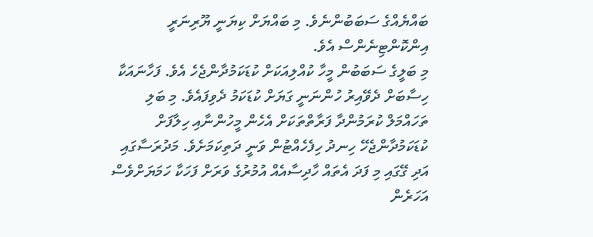ބައްޔެއްގެ ސަބަބުންނެވެ. މި ބައްޔަށް ކިޔަނީ ޔޫރިނަރީ އިންކޮންޓިނެންސް އެވެ.
މި ބަލީގެ ސަބަބުން މީހާ ކުއްލިއަކަށް ކުޑަކަމުދާންޖެހެ އެވެ. ފަހާނައަކާ ހިސާބަށް ދެވޭއިރު ހުންނަނީ ގަޔަށް ކުޑަކަމު ދެވިފައެވެ. މި ބަލި ތަހައްމަލް ކުރަމުންދާ ފަރާތްތަކަށް އެހެން މީހުންނާއި ހިލާފަށް ކުޑަކަމުދާންޖެހޭ ހިނދު ހިފެހެއްޓުން ވަނީ ދަތިކަމަށެވެ. މަދުރަސާގައި އަދި ގޭގައި މި ފަދަ އެތައް ހާދިސާއެއް އުމުރުގެ ވަރަށް ފަހަކާ ހަމަޔަށްވެސް އަހަރެން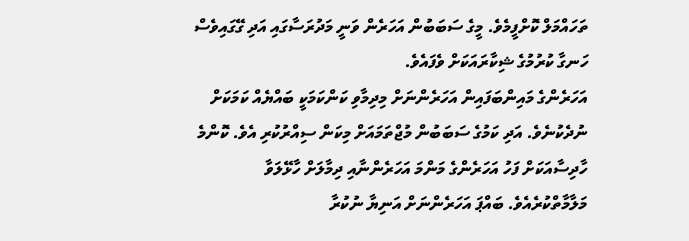ތަހައްމަލް ކޮށްފީމެވެ. މީގެ ސަބަބުން އަހަރެން ވަނީ މަދުރަސާގައި އަދި ގޭގައިވެސް ހަނގާ ކުރުމުގެ ޝިކާރައަކަށް ވެފައެވެ.
އަހަރެންގެ މައިންބަފައިން އަހަރެންނަށް މިދިމާވި ކަންކަމަކީ ބައްޔެއް ކަމަކަށް ނުދެކުނެވެ. އަދި ކަމުގެ ސަބަބުން މުޖްތަމައަށް މިކަން ސިއްރުކުރި އެވެ. ކޮންމެ ހާދިސާއަކަށް ފަހު އަހަރެންގެ މަންމަ އަހަރެންނާއި ދިމާލަށް ހާޅޭލަވާ މަލާމާތްކުރެއެވެ. ބައްޕަ އަހަރެންނަށް އަނިޔާ ނުކުރާ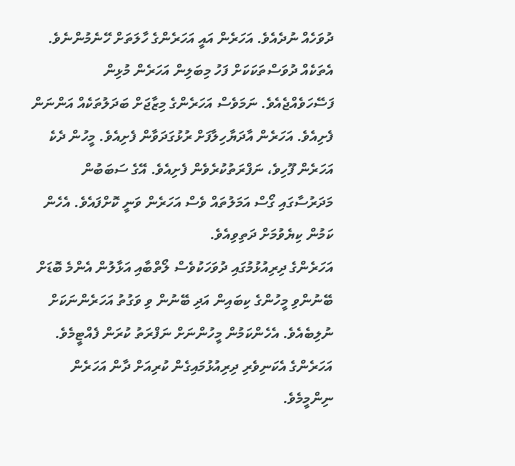ދުވަހެއް ނުދެއެވެ. އަހަރެން އައީ އަހަރެންގެ ހާލަތަށް ހޭނެމުންނެވެ.
އެތަކެއް ދުވަސްތަކަކަށް ފަހު މިބަލިން އަހަރެން މުޅިން ފަސޭހަވެއްޖެއެވެ. ނަމަވެސް އަހަރެންގެ މިޒާޖަށް ބަދަލުތަކެއް އަންނަން ފެށިއެވެ. އަހަރެން އާދަޔާހިލާފަށް ރުޅުގަދަވާން ފެށިއެވެ. މީހުން ދެކެ އަހަރެން ފޫހިވެ، ނަފްރަތުކުރެވެން ފެށިއެވެ. އޭގެ ސަބަބުން މަދަރުސާގައި ގޯސް އަމަލުތައް ވެސް އަހަރެން ވަނީ ކޮށްފައެވެ. އެހެން ކަމުން ކިޔެވުމަށް ދަތިވިއެވެ.
އަހަރެންގެ ދިރިއުޅުމުގައި ދުވަހަކުވެސް ލޯތްބާއި އަޅާލުން އެންމެ ބޮޑަށް ބޭނުންވި މީހުންގެ ކިބައިން އަދި ބޭނުން ވި ވަގުތު އަހަރެންނަކަށް ނުލިބެއެވެ. އެހެންކަމުން މީހުންނަށް ނަފްރަތު ކުރަން ފެއްޓީމެވެ. އަހަރެންގެ އެކަނިވެރި ދިރިއުޅުމައިގެން ކުރިއަށް ދާން އަހަރެން ނިންމީމެވެ.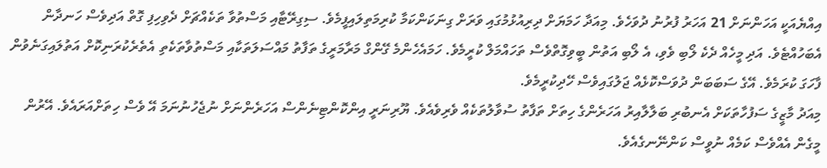އިއްޔެއަކީ އަހަންނަށް 21 އަހަރު ފުރުނު ދުވަހެވެ. މިއަދާ ހަމަޔަށް ދިރިއުޅުމުގައި ވަރަށް ގިނަކަންކަމާ ކުރިމަތިލައިފީމެވެ. ސިގިރޭޓާއި މަސްތުވާ ތަކެއްޗަށް ދެވިހިފި ގޮތް އަދިވެސް ހަނދާން އެބަހުއްޓެވެ. އަދި މީހެއް ދެކެ ލޯބި ވެވި، އެ ލޯބި އަތުން ބީވިގޮތްވެސް ތަހައްމަލް ކުރީމެވެ. ހަމައެހެންމެ ގޭންގް މަރާމަރީގެ ތަފާތު މައްސަލަތަކާއި މަސްތުވާތަކެތި އެތެރެކުރަނިކޮށް އަތުލައިގަނެވުން ފާހަގަ ކުރަމެވެ. އޭގެ ސަބަބަން ދުވަސްކޮޅެއް ޖަލުގައިވެސް ހޭދިކުރީމެވެ.
މިއަދު މާޒީގެ ސަފުހާތަކަށް އެނބުރި ބަލާލާއިރު އަހަރެންގެ ހިތަށް ތަފާތު ސުވާލުތަކެއް ވެރިވެއެވެ. ޔޫރިނަރީ އިންކޮންޓިނެންސް އަހަރެންނަށް ނުޖެހުނުނަމަ އޭ ވެސް ހިތަށްއަރައެވެ. އޭރުން މީގެން އެއްވެސް ކަމެއް ނުވީސް ކަންނޭނގެއެވެ.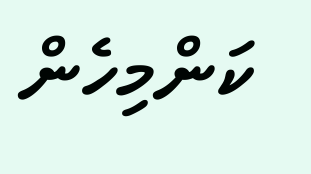ކަންމިހެން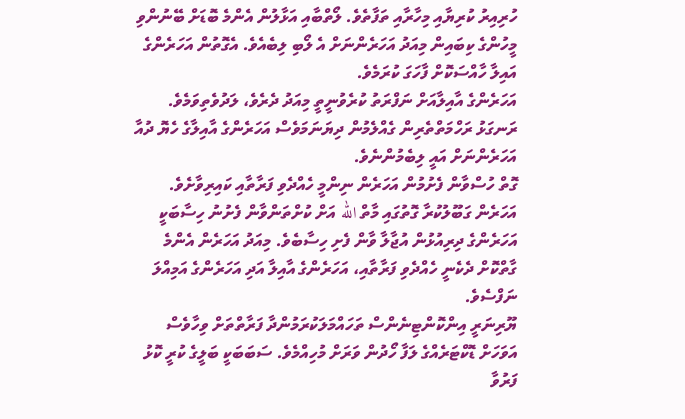ހުރިއިރު ކުރިޔާއި މިހާރާއި ތަފާތެވެ. ލޯތްބާއި އަޅާލުން އެންމެ ބޮޑަށް ބޭނުންވި މީހުންގެ ކިބައިން މިއަދު އަހަރެންނަށް އެ ލޯބި ލިބެއެވެ. އެގޮތުން އަހަރެންގެ އައިލާ ހާއްސަކޮށް ފާހަގަ ކުރަމެވެ.
އަހަރެންގެ އާއިލާއަށް ނަފްރަތު ކުރެވުނީތީ މިއަދު ދެރެވެ، ލަދުވެތިވަމެވެ. ރަނގަޅު ރަހްމަތްތެރިން ގެއްލެމުން ދިޔަނަމަވެސް އަހަރެންގެ އާއިލާގެ ހެޔޮ ދުއާ އަހަރެންނަށް އައީ ލިބެމުންނެވެ.
ގޮތް ހުސްވާން ފެށުމުން އަހަރެން ނިންމީ ހެއްދެވި ފަރާތާއި ކައިރިވާށެވެ. އަހަރެން ގަބޫލުކުރާ ގޮތުގައި މާތް الله އަށް ކުށްތަންވާން ފެށުނު ހިސާބަކީ އަހަރެންގެ ދިރިއުޅުން އުޖާލާ ވާން ފެށި ހިސާބެވެ. މިއަދު އަހަރެން އެންމެ ގާތްކޮށް ދެކެނީ ހެއްދެވި ފަރާތާއި، އަހަރެންގެ އާއިލާ އަދި އަހަރެންގެ އަމިއްލަ ނަފްސެވެ.
ޔޫރިނަރީ އިންކޮންޓިނެންސް ތަހައްމަލަކުރަމުންދާ ފަރާތްތަށް ވިހާވެސް އަވަހަށް ޑޮކްޓަރެއްގެ ލަފާ ހޯދުން ވަރަށް މުހިއްމެވެ. ސަބަބަކީ ބަލީގެ ކުރީ ކޮޅު ފަރުވާ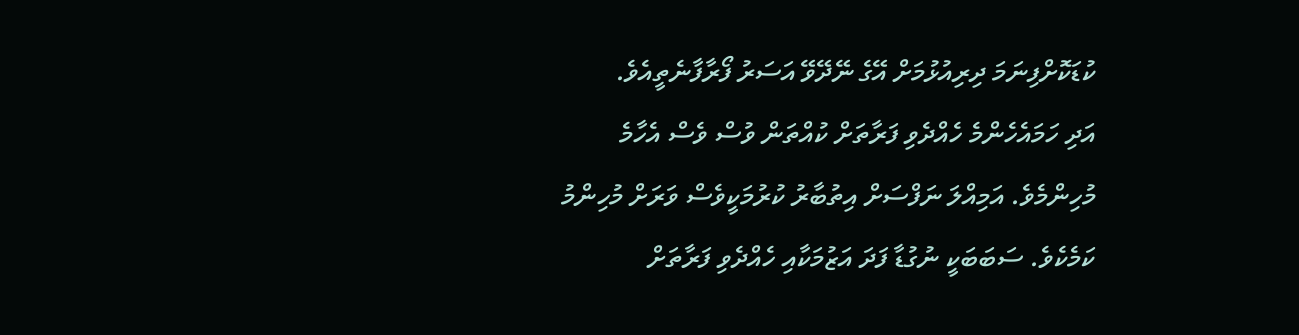ކުޑަކޮށްފިނަމަ ދިރިއުޅުމަށް އޭގެ ނޭދޭވޭ އަސަރު ފޯރާފާނެތީއެވެ.
އަދި ހަމައެހެންމެ ހެއްދެވި ފަރާތަށް ކުއްތަން ވުސް ވެސް އެހާމެ މުހިންމެވެ. އަމިއްލަ ނަފްސަށް އިތުބާރު ކުރުމަކީވެސް ވަރަށް މުހިންމު ކަމެކެވެ. ސަބަބަކީ ނުގުޑާ ފަދަ އަޒުމަކާއި ހެއްދެވި ފަރާތަށް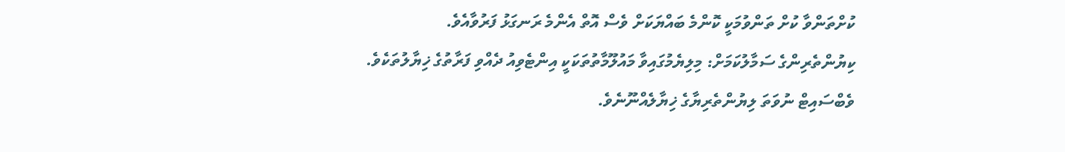ކުށްތަންވާ ކުށް ތަންވުމަކީ ކޮންމެ ބައްޔަކަށް ވެސް އޮތް އެންމެ ރަނގަޅު ފަރުވާއެވެ.
ކިޔުންތެރިންގެ ސަމާލުކަމަށް: މިލިޔެމުގައިވާ މައުލޫމާތުތަކަކީ އިންޓެވިއު ދެއްވި ފަރާތުގެ ޚިޔާލުތަކެވެ. ވެބްސައިޓް ނުވަތަ ލިޔުންތެރިޔާގެ ޚިޔާލެއްނޫނެވެ.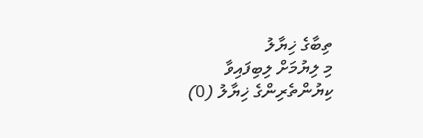ތިބާގެ ޚިޔާލު
މި ލިޔުމަށް ލިބިފައިވާ ކިޔުންތެރިންގެ ޚިޔާލު (0)